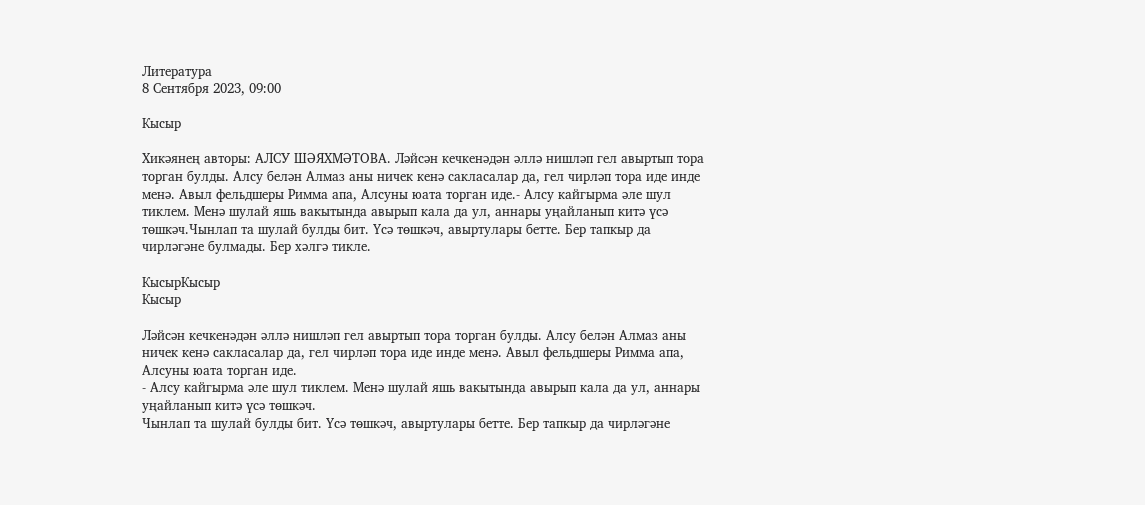Литература
8 Сентября 2023, 09:00

Кысыр

Хикәянең авторы: АЛСУ ШӘЯХМӘТОВА. Ләйсән кечкенәдән әллә нишләп гел авыртып тора торган булды. Алсу белән Алмаз аны ничек кенә сакласалар да, гел чирләп тора иде инде менә. Авыл фельдшеры Римма апа, Алсуны юата торган иде.- Алсу кайгырма әле шул тиклем. Менә шулай яшь вакытында авырып кала да ул, аннары уңайланып китә үсә төшкәч.Чынлап та шулай булды бит. Үсә төшкәч, авыртулары бетте. Бер тапкыр да чирләгәне булмады. Бер хәлгә тикле.

КысырКысыр
Кысыр

Ләйсән кечкенәдән әллә нишләп гел авыртып тора торган булды. Алсу белән Алмаз аны ничек кенә сакласалар да, гел чирләп тора иде инде менә. Авыл фельдшеры Римма апа, Алсуны юата торган иде.
- Алсу кайгырма әле шул тиклем. Менә шулай яшь вакытында авырып кала да ул, аннары уңайланып китә үсә төшкәч.
Чынлап та шулай булды бит. Үсә төшкәч, авыртулары бетте. Бер тапкыр да чирләгәне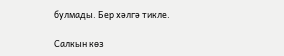булмады. Бер хәлгә тикле.

Салкын көз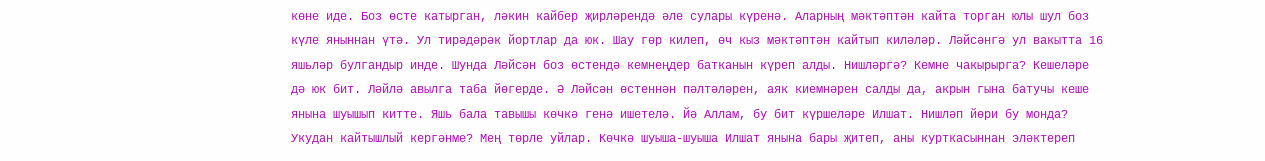көне иде. Боз өсте катырган, ләкин кайбер җирләрендә әле сулары күренә. Аларның мәктәптән кайта торган юлы шул боз күле яныннан үтә. Ул тирәдәрәк йортлар да юк. Шау гөр килеп, өч кыз мәктәптән кайтып киләләр. Ләйсәнгә ул вакытта 16 яшьләр булгандыр инде. Шунда Ләйсән боз өстендә кемнеңдер батканын күреп алды. Нишләргә? Кемне чакырырга? Кешеләре дә юк бит. Ләйлә авылга таба йөгерде. Ә Ләйсән өстеннән пәлтәләрен, аяк киемнәрен салды да, акрын гына батучы кеше янына шуышып китте. Яшь бала тавышы көчкә генә ишетелә. Йә Аллам, бу бит күршеләре Илшат. Нишләп йөри бу монда? Укудан кайтышлый кергәнме? Мең төрле уйлар. Көчкә шуыша-шуыша Илшат янына бары җитеп, аны курткасыннан эләктереп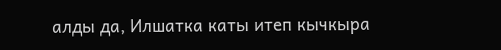алды да, Илшатка каты итеп кычкыра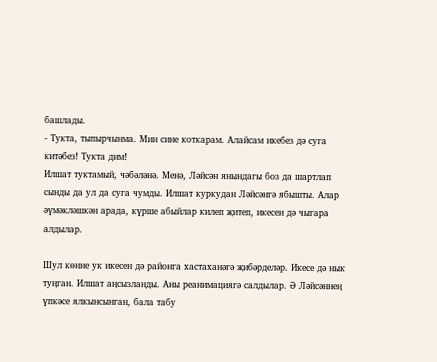башлады.
- Тукта, тыпырчынма. Мин сине коткарам. Алайсам икебез дә суга китәбез! Тукта дим!
Илшат туктамый, чәбәләнә. Менә, Ләйсән янындагы боз да шартлап сынды да ул да суга чумды. Илшат куркудан Ләйсәнгә ябышты. Алар әүмәкләшкән арада, күрше абыйлар килеп җитеп, икесен дә чыгара алдылар.

Шул көнне ук икесен дә районга хастаханәгә җибәрделәр. Икесе дә нык туңган. Илшат аңсызланды. Аны реанимациягә салдылар. Ә Ләйсәннең үпкәсе ялкынсынган, бала табу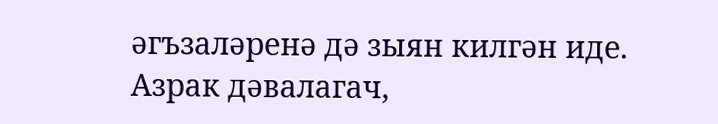әгъзаләренә дә зыян килгән иде. Азрак дәвалагач,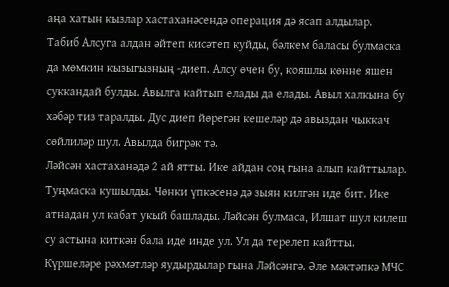аңа хатын кызлар хастаханәсендә операция дә ясап алдылар.
Табиб Алсуга алдан әйтеп кисәтеп куйды, бәлкем баласы булмаска да мөмкин кызыгызның -диеп. Алсу өчен бу, кояшлы көнне яшен суккандай булды. Авылга кайтып елады да елады. Авыл халкына бу хәбәр тиз таралды. Дус диеп йөрегән кешеләр дә авыздан чыккач сөйлиләр шул. Авылда бигрәк тә.
Ләйсән хастаханәдә 2 ай ятты. Ике айдан соң гына алып кайттылар. Туңмаска кушылды. Чөнки үпкәсенә дә зыян килгән иде бит. Ике атнадан ул кабат укый башлады. Ләйсән булмаса, Илшат шул килеш су астына киткән бала иде инде ул. Ул да терелеп кайтты. Күршеләре рәхмәтләр яудырдылар гына Ләйсәнгә. Әле мәктәпкә МЧС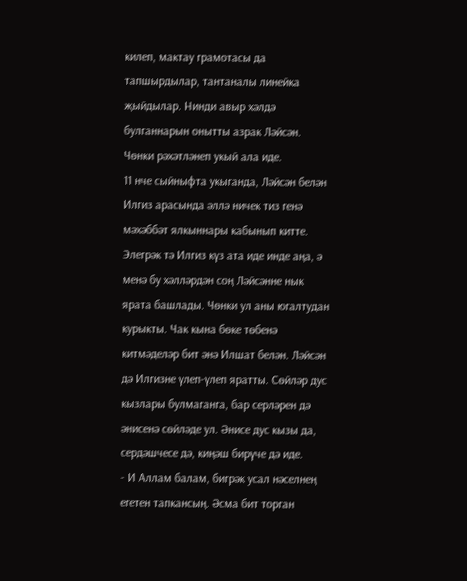килеп, мактау грамотасы да тапшырдылар, тантаналы линейка җыйдылар. Нинди авыр хәлдә булганнарын онытты азрак Ләйсән. Чөнки рәхәтләнеп укый ала иде.
11 нче сыйныфта укыганда, Ләйсән белән Илгиз арасында әллә ничек тиз генә мәхәббәт ялкыннары кабынып китте. Элегрәк тә Илгиз күз ата иде инде аңа, ә менә бу хәлләрдән соң Ләйсәнне нык ярата башлады. Чөнки ул аны югалтудан курыкты. Чак кына бөке төбенә китмәделәр бит әнә Илшат белән. Ләйсән дә Илгизне үлеп-үлеп яратты. Сөйләр дус кызлары булмаганга, бар серләрен дә әнисенә сөйләде ул. Әнисе дус кызы да, сердәшчесе дә, киңәш бирүче дә иде.
- И Аллам балам, бигрәк усал нәселнең егетен тапкансың. Әсма бит торган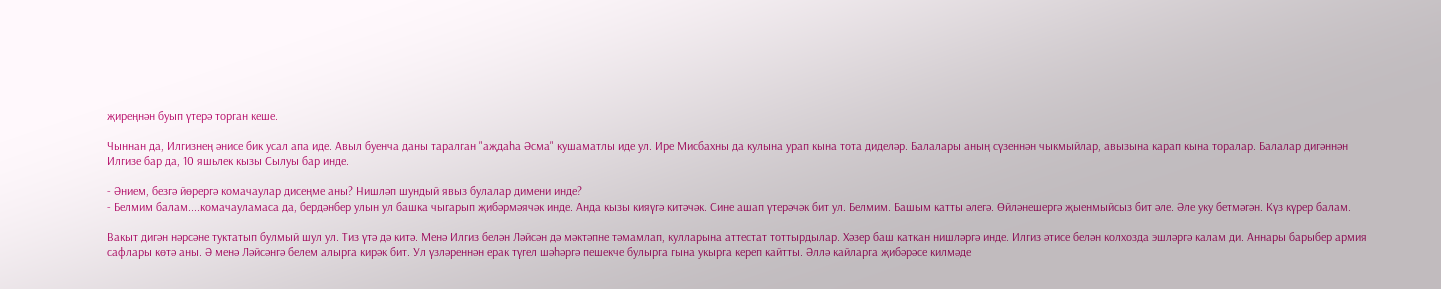җиреңнән буып үтерә торган кеше.

Чыннан да, Илгизнең әнисе бик усал апа иде. Авыл буенча даны таралган "аҗдаһа Әсма" кушаматлы иде ул. Ире Мисбахны да кулына урап кына тота диделәр. Балалары аның сүзеннән чыкмыйлар, авызына карап кына торалар. Балалар дигәннән Илгизе бар да, 10 яшьлек кызы Сылуы бар инде.

- Әнием, безгә йөрергә комачаулар дисеңме аны? Нишләп шундый явыз булалар димени инде?
- Белмим балам....комачауламаса да, бердәнбер улын ул башка чыгарып җибәрмәячәк инде. Анда кызы кияүгә китәчәк. Сине ашап үтерәчәк бит ул. Белмим. Башым катты әлегә. Өйләнешергә җыенмыйсыз бит әле. Әле уку бетмәгән. Күз күрер балам.

Вакыт дигән нәрсәне туктатып булмый шул ул. Тиз үтә дә китә. Менә Илгиз белән Ләйсән дә мәктәпне тәмамлап, кулларына аттестат тоттырдылар. Хәзер баш каткан нишләргә инде. Илгиз әтисе белән колхозда эшләргә калам ди. Аннары барыбер армия сафлары көтә аны. Ә менә Ләйсәнгә белем алырга кирәк бит. Ул үзләреннән ерак түгел шәһәргә пешекче булырга гына укырга кереп кайтты. Әллә кайларга җибәрәсе килмәде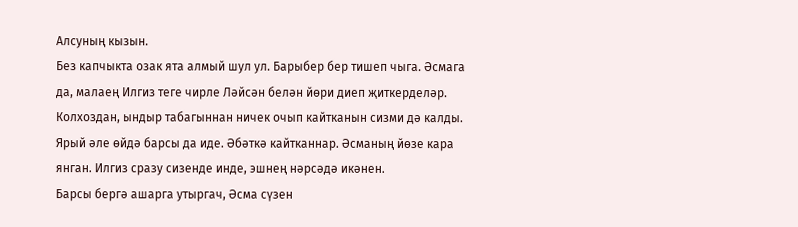Алсуның кызын.
Без капчыкта озак ята алмый шул ул. Барыбер бер тишеп чыга. Әсмага да, малаең Илгиз теге чирле Ләйсән белән йөри диеп җиткерделәр. Колхоздан, ындыр табагыннан ничек очып кайтканын сизми дә калды. Ярый әле өйдә барсы да иде. Әбәткә кайтканнар. Әсманың йөзе кара янган. Илгиз сразу сизенде инде, эшнең нәрсәдә икәнен.
Барсы бергә ашарга утыргач, Әсма сүзен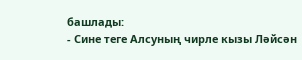башлады:
- Сине теге Алсуның чирле кызы Ләйсән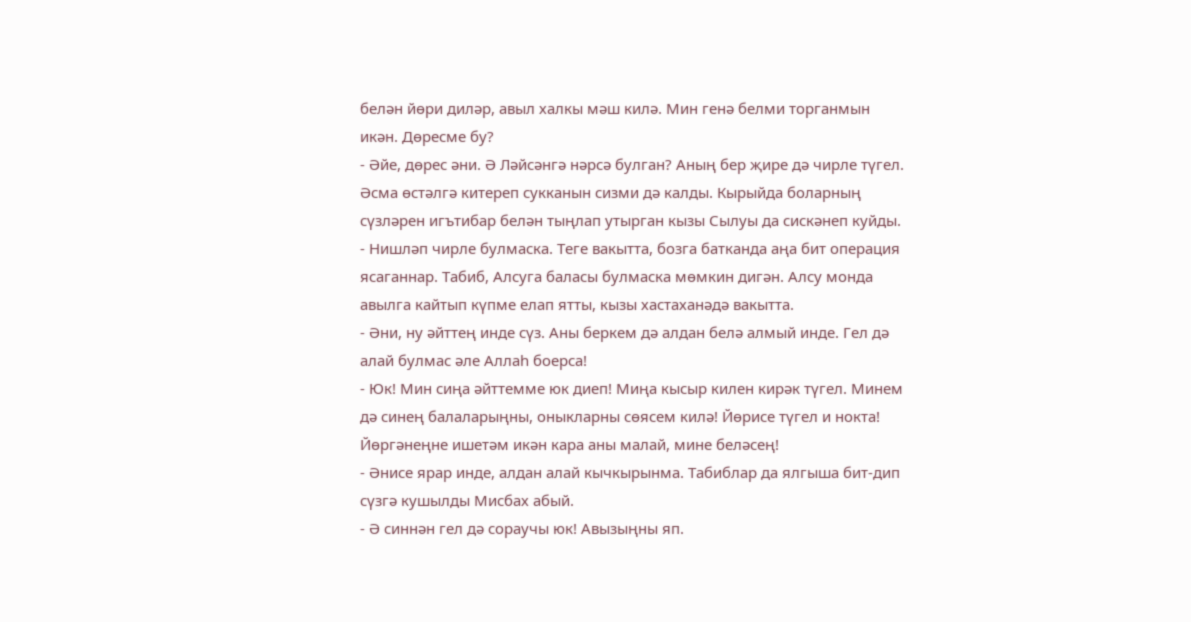белән йөри диләр, авыл халкы мәш килә. Мин генә белми торганмын икән. Дөресме бу?
- Әйе, дөрес әни. Ә Ләйсәнгә нәрсә булган? Аның бер җире дә чирле түгел.
Әсма өстәлгә китереп сукканын сизми дә калды. Кырыйда боларның сүзләрен игътибар белән тыңлап утырган кызы Сылуы да сискәнеп куйды.
- Нишләп чирле булмаска. Теге вакытта, бозга батканда аңа бит операция ясаганнар. Табиб, Алсуга баласы булмаска мөмкин дигән. Алсу монда авылга кайтып күпме елап ятты, кызы хастаханәдә вакытта.
- Әни, ну әйттең инде сүз. Аны беркем дә алдан белә алмый инде. Гел дә алай булмас әле Аллаһ боерса!
- Юк! Мин сиңа әйттемме юк диеп! Миңа кысыр килен кирәк түгел. Минем дә синең балаларыңны, оныкларны сөясем килә! Йөрисе түгел и нокта! Йөргәнеңне ишетәм икән кара аны малай, мине беләсең!
- Әнисе ярар инде, алдан алай кычкырынма. Табиблар да ялгыша бит-дип сүзгә кушылды Мисбах абый.
- Ә синнән гел дә сораучы юк! Авызыңны яп.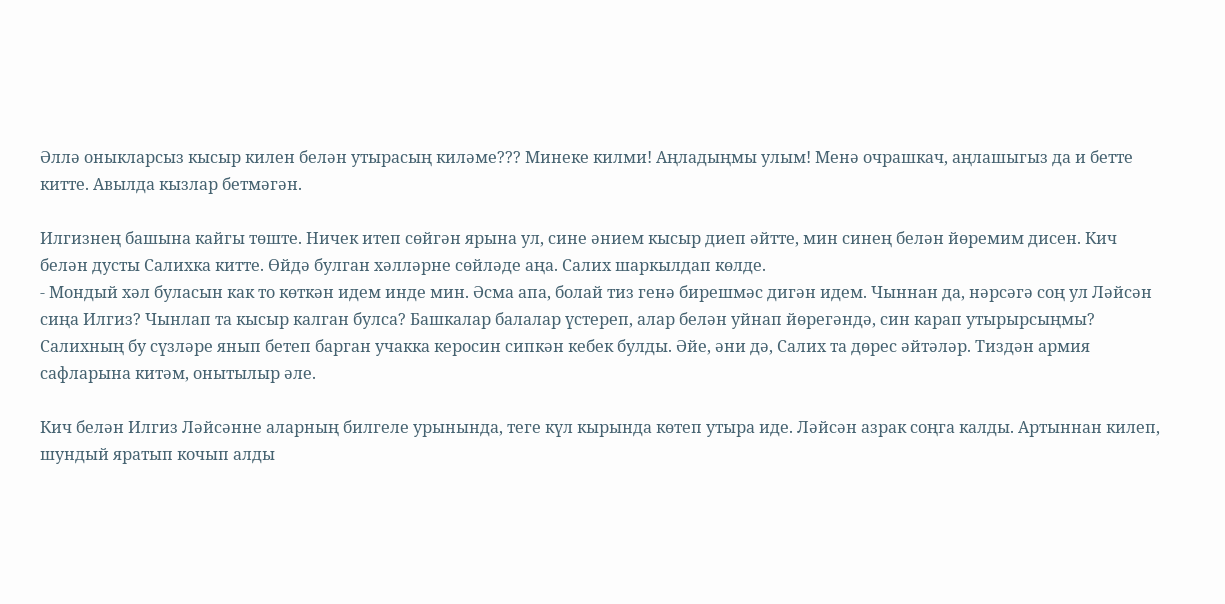Әллә оныкларсыз кысыр килен белән утырасың киләме??? Минеке килми! Аңладыңмы улым! Менә очрашкач, аңлашыгыз да и бетте китте. Авылда кызлар бетмәгән.

Илгизнең башына кайгы төште. Ничек итеп сөйгән ярына ул, сине әнием кысыр диеп әйтте, мин синең белән йөремим дисен. Кич белән дусты Салихка китте. Өйдә булган хәлләрне сөйләде аңа. Салих шаркылдап көлде.
- Мондый хәл буласын как то көткән идем инде мин. Әсма апа, болай тиз генә бирешмәс дигән идем. Чыннан да, нәрсәгә соң ул Ләйсән сиңа Илгиз? Чынлап та кысыр калган булса? Башкалар балалар үстереп, алар белән уйнап йөрегәндә, син карап утырырсыңмы?
Салихның бу сүзләре янып бетеп барган учакка керосин сипкән кебек булды. Әйе, әни дә, Салих та дөрес әйтәләр. Тиздән армия сафларына китәм, онытылыр әле.

Кич белән Илгиз Ләйсәнне аларның билгеле урынында, теге күл кырында көтеп утыра иде. Ләйсән азрак соңга калды. Артыннан килеп, шундый яратып кочып алды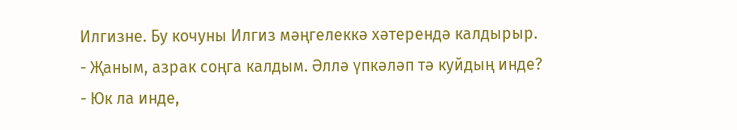Илгизне. Бу кочуны Илгиз мәңгелеккә хәтерендә калдырыр.
- Җаным, азрак соңга калдым. Әллә үпкәләп тә куйдың инде?
- Юк ла инде,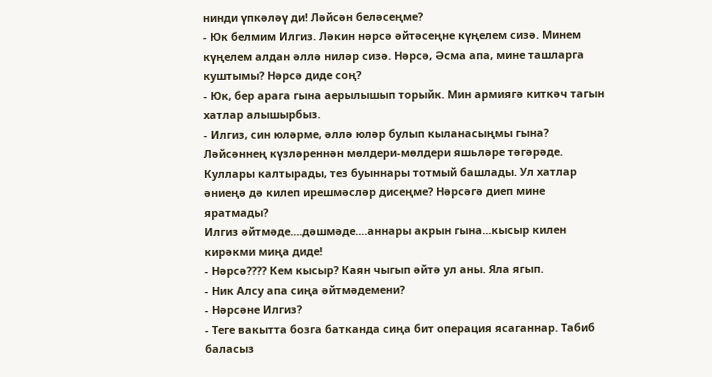нинди үпкәләү ди! Ләйсән беләсеңме?
- Юк белмим Илгиз. Ләкин нәрсә әйтәсеңне күңелем сизә. Минем күңелем алдан әллә ниләр сизә. Нәрсә, Әсма апа, мине ташларга куштымы? Нәрсә диде соң?
- Юк, бер арага гына аерылышып торыйк. Мин армиягә киткәч тагын хатлар алышырбыз.
- Илгиз, син юләрме, әллә юләр булып кыланасыңмы гына? Ләйсәннең күзләреннән мөлдери-мөлдери яшьләре тәгәрәде. Куллары калтырады, тез буыннары тотмый башлады. Ул хатлар әниеңә дә килеп ирешмәсләр дисеңме? Нәрсәгә диеп мине яратмады?
Илгиз әйтмәде....дәшмәде....аннары акрын гына...кысыр килен кирәкми миңа диде!
- Нәрсә???? Кем кысыр? Каян чыгып әйтә ул аны. Яла ягып.
- Ник Алсу апа сиңа әйтмәдемени?
- Нәрсәне Илгиз?
- Теге вакытта бозга батканда сиңа бит операция ясаганнар. Табиб баласыз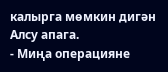калырга мөмкин дигән Алсу апага.
- Миңа операцияне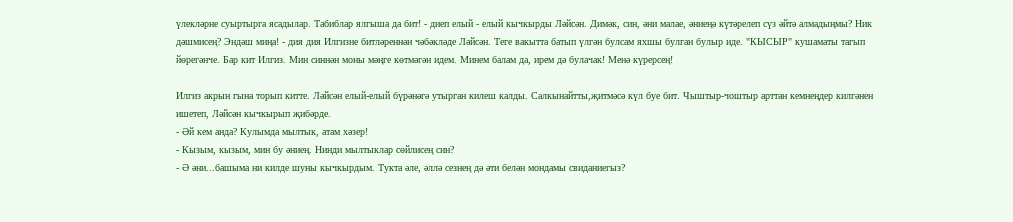үлекләрне суыртырга ясадылар. Табиблар ялгыша да бит! - диеп елый - елый кычкырды Ләйсән. Димәк, син, әни малае, әниеңә күтәрелеп сүз әйтә алмадыңмы? Ник дәшмисең? Эндәш миңа! - дия дия Илгизне битләреннән чәбәкләде Ләйсән. Теге вакытта батып үлгән булсам яхшы булган булыр иде. "КЫСЫР" кушаматы тагып йөрегәнче. Бар кит Илгиз. Мин синнән моны мәңге көтмәгән идем. Минем балам да, ирем дә булачак! Менә күрерсең!

Илгиз акрын гына торып китте. Ләйсән елый-елый бүрәнәгә утырган килеш калды. Салкынайтты,җитмәсә күл буе бит. Чыштыр-чоштыр арттан кемнеңдер килгәнен ишетеп, Ләйсән кычкырып җибәрде.
- Әй кем анда? Кулымда мылтык, атам хәзер!
- Кызым, кызым, мин бу әниең. Нинди мылтыклар сөйлисең син?
- Ә әни...башыма ни килде шуны кычкырдым. Тукта әле, әллә сезнең дә әти белән мондамы свиданиегыз?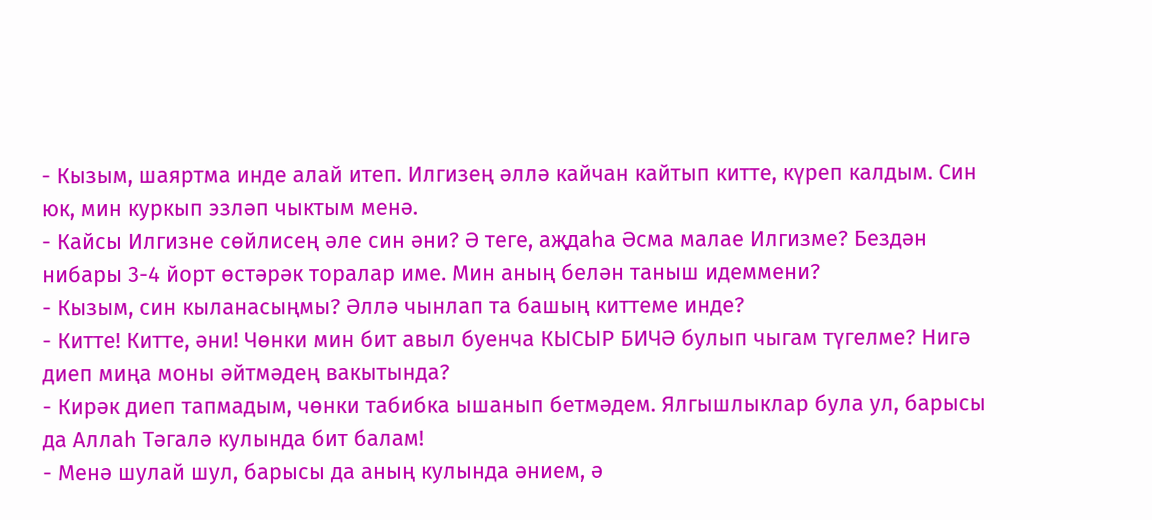- Кызым, шаяртма инде алай итеп. Илгизең әллә кайчан кайтып китте, күреп калдым. Син юк, мин куркып эзләп чыктым менә.
- Кайсы Илгизне сөйлисең әле син әни? Ә теге, аҗдаһа Әсма малае Илгизме? Бездән нибары 3-4 йорт өстәрәк торалар име. Мин аның белән таныш идеммени?
- Кызым, син кыланасыңмы? Әллә чынлап та башың киттеме инде?
- Китте! Китте, әни! Чөнки мин бит авыл буенча КЫСЫР БИЧӘ булып чыгам түгелме? Нигә диеп миңа моны әйтмәдең вакытында?
- Кирәк диеп тапмадым, чөнки табибка ышанып бетмәдем. Ялгышлыклар була ул, барысы да Аллаһ Тәгалә кулында бит балам!
- Менә шулай шул, барысы да аның кулында әнием, ә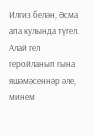Илгиз белән, Әсма апа кулында түгел. Алай гел геройланып гына яшәмәсеннәр әле, минем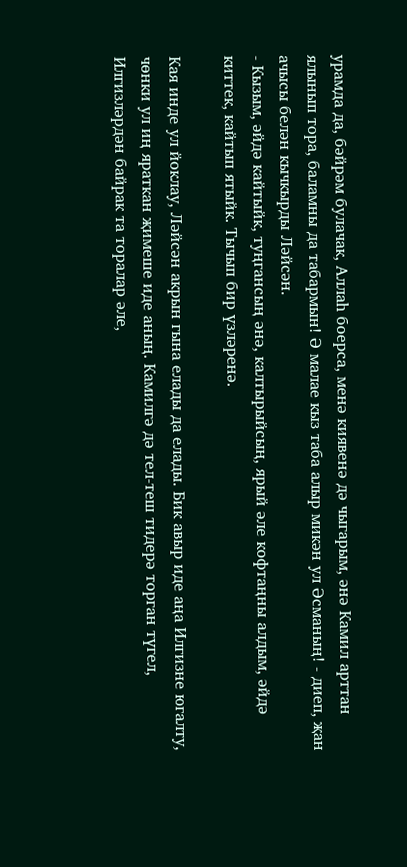урамда да, бәйрәм булачак, Аллаһ боерса, менә киявенә дә чыгарым, әнә Камил арттан ялынып тора, баламны да табармын! Ә малае кыз таба алыр микән ул Әсманың! - диеп, җан ачысы белән кычкырды Ләйсән.
- Кызым, әйдә кайтыйк, туңгансың әнә, калтырыйсың, ярый әле кофтаңны алдым, әйдә киттек, кайтып ятыйк. Тычып бир үзләренә.

Кая инде ул йоклау, Ләйсән акрын гына елады да елады. Бик авыр иде аңа Илгизне югалту, чөнки ул иң яраткан җимеше иде аның. Камилгә дә тел-теш тидерә торган түгел, Илгизләрдән байрак та торалар әле,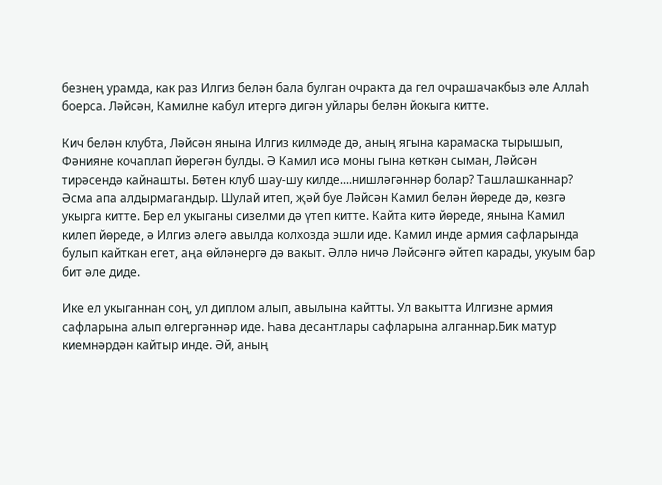безнең урамда, как раз Илгиз белән бала булган очракта да гел очрашачакбыз әле Аллаһ боерса. Ләйсән, Камилне кабул итергә дигән уйлары белән йокыга китте.

Кич белән клубта, Ләйсән янына Илгиз килмәде дә, аның ягына карамаска тырышып, Фәнияне кочаплап йөрегән булды. Ә Камил исә моны гына көткән сыман, Ләйсән тирәсендә кайнашты. Бөтен клуб шау-шу килде....нишләгәннәр болар? Ташлашканнар? Әсма апа алдырмагандыр. Шулай итеп, җәй буе Ләйсән Камил белән йөреде дә, көзгә укырга китте. Бер ел укыганы сизелми дә үтеп китте. Кайта китә йөреде, янына Камил килеп йөреде, ә Илгиз әлегә авылда колхозда эшли иде. Камил инде армия сафларында булып кайткан егет, аңа өйләнергә дә вакыт. Әллә ничә Ләйсәнгә әйтеп карады, укуым бар бит әле диде.

Ике ел укыганнан соң, ул диплом алып, авылына кайтты. Ул вакытта Илгизне армия сафларына алып өлгергәннәр иде. Һава десантлары сафларына алганнар.Бик матур киемнәрдән кайтыр инде. Әй, аның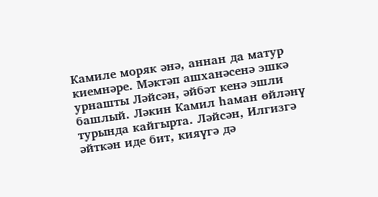Камиле моряк әнә, аннан да матур киемнәре. Мәктәп ашханәсенә эшкә урнашты Ләйсән, әйбәт кенә эшли башлый. Ләкин Камил һаман өйләнү турында кайгырта. Ләйсән, Илгизгә әйткән иде бит, кияүгә дә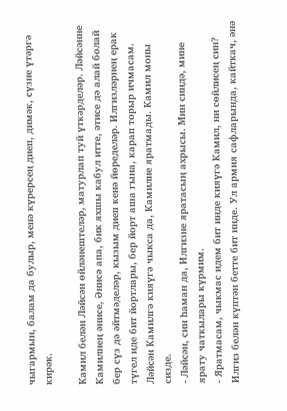чыгармын, балам да булыр, менә күрерсең диеп, димәк, сүзне үтәргә кирәк.

Камил белән Ләйсән өйләнештеләр, матурлап туй үткәрделәр. Ләйсәнне Камилнең әнисе, Әнисә апа, бик яхшы кабул итте, әтисе дә алай болай бер сүз дә әйтмәделәр, кызым диеп кенә йөределәр. Илгизләрнең ерак түгел иде бит йортлары, бер йорт аша гына, карап торыр ичмасам. Ләйсән Камилгә кияүгә чыкса да, Камилне яратмады. Камил моны сизде.
- Ләйсән, син һаман да, Илгизне яратасың ахрысы. Мин синдә, мине ярату чаткылары күрмим.
- Яратмасам, чыкмас идем бит инде кияүгә Камил, ни сөйлисең син? Илгиз белән күптән бетте бит инде. Ул армия сафларында, кайткач, әнә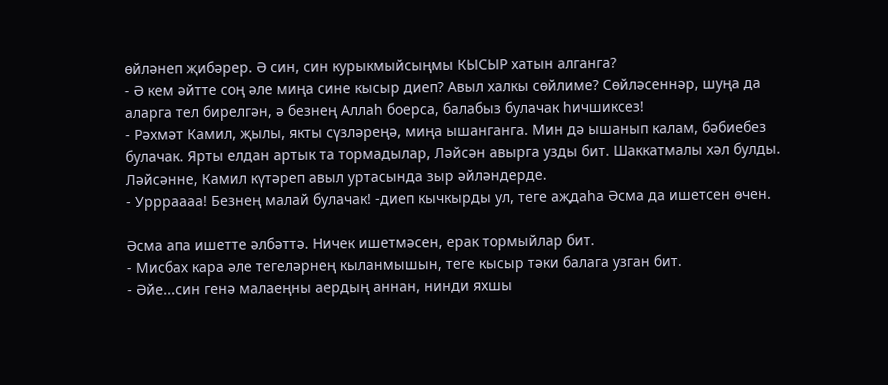өйләнеп җибәрер. Ә син, син курыкмыйсыңмы КЫСЫР хатын алганга?
- Ә кем әйтте соң әле миңа сине кысыр диеп? Авыл халкы сөйлиме? Сөйләсеннәр, шуңа да аларга тел бирелгән, ә безнең Аллаһ боерса, балабыз булачак һичшиксез!
- Рәхмәт Камил, җылы, якты сүзләреңә, миңа ышанганга. Мин дә ышанып калам, бәбиебез булачак. Ярты елдан артык та тормадылар, Ләйсән авырга узды бит. Шаккатмалы хәл булды. Ләйсәнне, Камил күтәреп авыл уртасында зыр әйләндерде.
- Уррраааа! Безнең малай булачак! -диеп кычкырды ул, теге аҗдаһа Әсма да ишетсен өчен.

Әсма апа ишетте әлбәттә. Ничек ишетмәсен, ерак тормыйлар бит.
- Мисбах кара әле тегеләрнең кыланмышын, теге кысыр тәки балага узган бит.
- Әйе...син генә малаеңны аердың аннан, нинди яхшы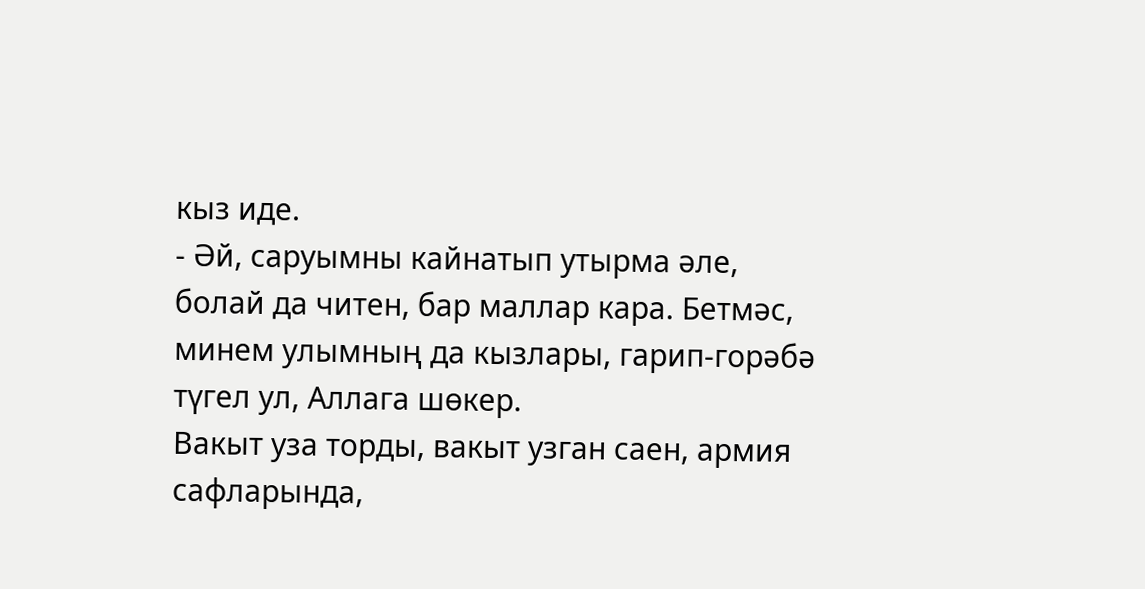кыз иде.
- Әй, саруымны кайнатып утырма әле, болай да читен, бар маллар кара. Бетмәс, минем улымның да кызлары, гарип-горәбә түгел ул, Аллага шөкер.
Вакыт уза торды, вакыт узган саен, армия сафларында,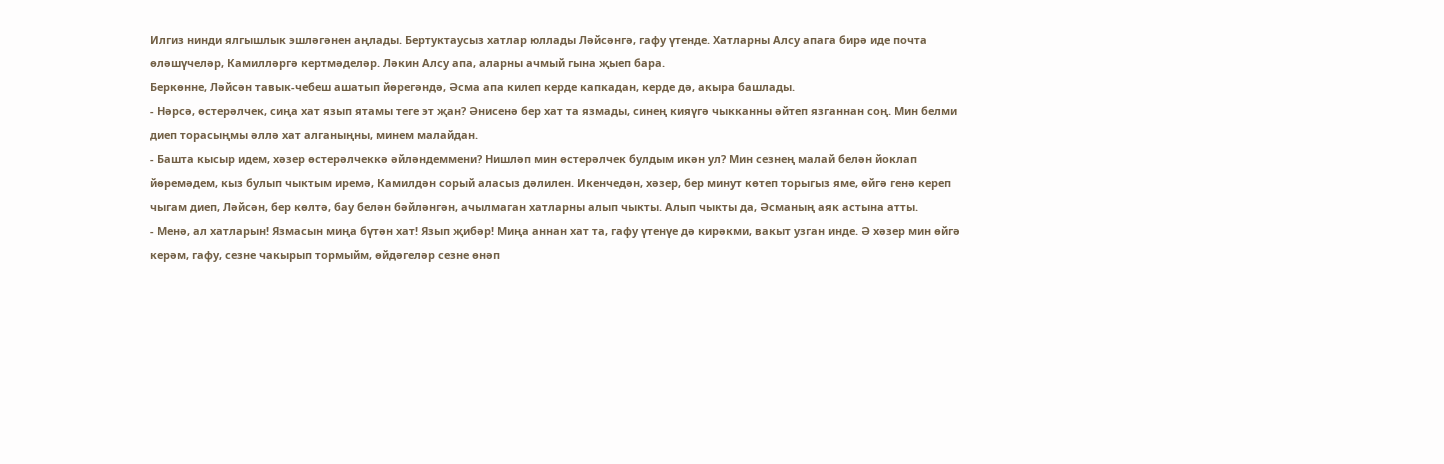Илгиз нинди ялгышлык эшләгәнен аңлады. Бертуктаусыз хатлар юллады Ләйсәнгә, гафу үтенде. Хатларны Алсу апага бирә иде почта өләшүчеләр, Камилләргә кертмәделәр. Ләкин Алсу апа, аларны ачмый гына җыеп бара.
Беркөнне, Ләйсән тавык-чебеш ашатып йөрегәндә, Әсма апа килеп керде капкадан, керде дә, акыра башлады.
- Нәрсә, өстерәлчек, сиңа хат язып ятамы теге эт җан? Әнисенә бер хат та язмады, синең кияүгә чыкканны әйтеп язганнан соң. Мин белми диеп торасыңмы әллә хат алганыңны, минем малайдан.
- Башта кысыр идем, хәзер өстерәлчеккә әйләндеммени? Нишләп мин өстерәлчек булдым икән ул? Мин сезнең малай белән йоклап йөремәдем, кыз булып чыктым иремә, Камилдән сорый аласыз дәлилен. Икенчедән, хәзер, бер минут көтеп торыгыз яме, өйгә генә кереп чыгам диеп, Ләйсән, бер көлтә, бау белән бәйләнгән, ачылмаган хатларны алып чыкты. Алып чыкты да, Әсманың аяк астына атты.
- Менә, ал хатларын! Язмасын миңа бүтән хат! Язып җибәр! Миңа аннан хат та, гафу үтенүе дә кирәкми, вакыт узган инде. Ә хәзер мин өйгә керәм, гафу, сезне чакырып тормыйм, өйдәгеләр сезне өнәп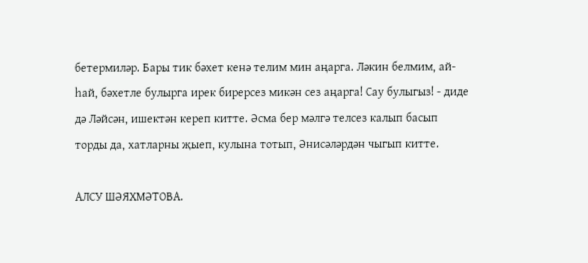бетермиләр. Бары тик бәхет кенә телим мин аңарга. Ләкин белмим, ай-һай, бәхетле булырга ирек бирерсез микән сез аңарга! Сау булыгыз! - диде дә Ләйсән, ишектән кереп китте. Әсма бер мәлгә телсез калып басып торды да, хатларны җыеп, кулына тотып, Әнисәләрдән чыгып китте.

АЛСУ ШӘЯХМӘТОВА.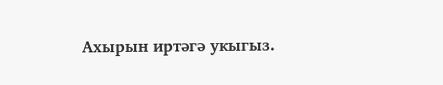Ахырын иртәгә укыгыз.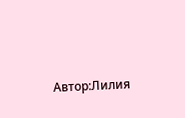Автор:Лилия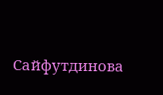Сайфутдинова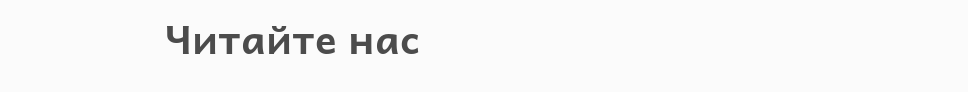Читайте нас